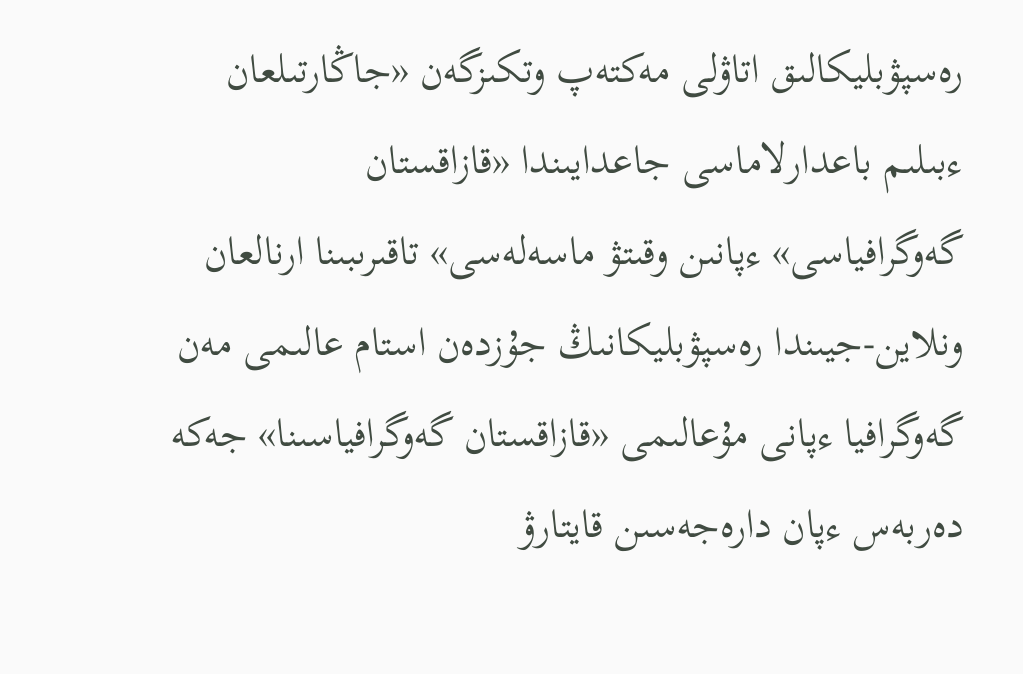رەسپۋبليكالىق اتاۋلى مەكتەپ وتكىزگەن «جاڭارتىلعان ءبىلىم باعدارلاماسى جاعدايىندا «قازاقستان گەوگرافياسى» ءپانىن وقىتۋ ماسەلەسى» تاقىرىبىنا ارنالعان ونلاين-جيىندا رەسپۋبليكانىڭ جۇزدەن استام عالىمى مەن گەوگرافيا ءپانى مۇعالىمى «قازاقستان گەوگرافياسىنا» جەكە دەربەس ءپان دارەجەسىن قايتارۋ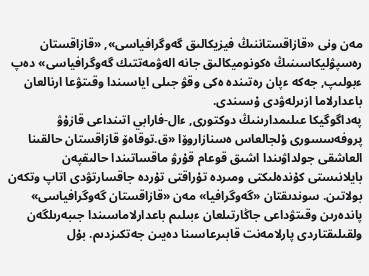مەن ونى «قازاقستاننىڭ فيزيكالىق گەوگرافياسى», «قازاقستان رەسپۋليكاسىنىڭ ەكونوميكالىق جانە الەۋمەتتىك گەوگرافياسى» دەپ ءبولىپ, جەكە ءپان رەتىندە ەكى وقۋ جىلى اياسىندا وقىتۋعا ارنالعان باعدارلاما ازىرلەۋدى ۇسىندى.
پەداگوگيكا عىلىمدارىنىڭ دوكتورى, ءال-فارابي اتىنداعى قازۇۋ پروفەسسورى ۇلجالعاس ەسنازاروۆا «ق.توقاەۆ قازاقستان حالقىنا العاشقى جولداۋىندا اشىق قوعام قۇرۋ ماقساتىندا حالىقپەن بايلانىستى كۇندەلىكتى ومىردە تۇراقتى تۇردە جاقسارتۋدى اتاپ وتكەن بولاتىن. سوندىقتان «گەوگرافيا» مەن «قازاقستان گەوگرافياسى» پاندەرىن وقىتۋداعى جاڭارتىلعان ءبىلىم باعدارلاماسىندا جىبەرىلگەن ولقىلىقتاردى پارلامەنت قابىرعاسىنا دەيىن جەتكىزدىم. بۇل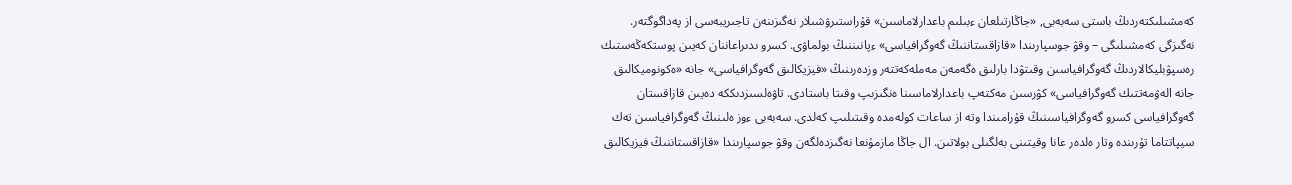كەمشىلىكتەردىڭ باستى سەبەبى, «جاڭارتىلعان ءبىلىم باعدارلاماسىن» قۇراستىرۋشىلار نەگىزىنەن تاجىريبەسى از پەداگوگتەر. نەگىزگى كەمشىلىگى – وقۋ جوسپارىندا «قازاقستاننىڭ گەوگرافياسى» ءپانىننىڭ بولماۋى. كسرو ىدىراعاننان كەيىن پوستكەڭەستىك رەسپۋبليكالاردىڭ گەوگرافياسىن وقىتۋدا بارلىق ەگەمەن مەملەكەتتەر وزدەرىنىڭ «فيزيكالىق گەوگرافياسى» جانە «ەكونوميكالىق جانە الەۋمەتتىك گەوگرافياسى» كۋرسىن مەكتەپ باعدارلاماسىنا ەنگىزىپ وقىتا باستادى. تاۋەلسىزدىككە دەيىن قازاقستان گەوگرافياسى كسرو گەوگرافياسىنىڭ قۇرامىندا وتە از ساعات كولەمدە وقىتىلىپ كەلدى. سەبەبى ءوز ەلىنىڭ گەوگرافياسىن تەك سيپاتتاما تۇرىندە وتار ەلدەر عانا وقيتىنى بەلگىلى بولاتىن. ال جاڭا مازمۇنعا نەگىزدەلگەن وقۋ جوسپارىندا «قازاقستاننىڭ فيزيكالىق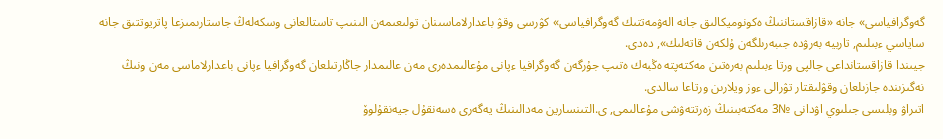گەوگرافياسى» جانە «قازاقستاننىڭ ەكونوميكالىق جانە الەۋمەتتىك گەوگرافياسى» كۋرسى وقۋ باعدارلاماسىنان تولىعىمەن الىنىپ تاستالعانى وسكەلەڭ جاستارىمىزعا پاتريوتتىق جانە ساياسي ءبىلىم, تاربيە بەرۋدە جىبەرىلگەن ۇلكەن قاتەلىك», دەدى.
جيىندا قازاقستانداعى جالپى ورتا ءبىلىم بەرەتىن مەكتەپتە ەڭبەك ەتىپ جۇرگەن گەوگرافيا ءپانى مۇعالىمدەرى مەن عالىمدار جاڭارتىلعان گەوگرافيا ءپانى باعدارلاماسى مەن ونىڭ نەگىزىندە جازىلعان وقۋلىقتار تۋرالى ءوز ويلارىن ورتاعا سالدى.
اتىراۋ وبلىسى جىلىوي اۋدانى №3 مەكتەبىنىڭ زەرتتەۋشى مۇعالىمى, ى.التىنسارين مەدالىنىڭ يەگەرى ەسەنقۇل جيەنقۇلوۆ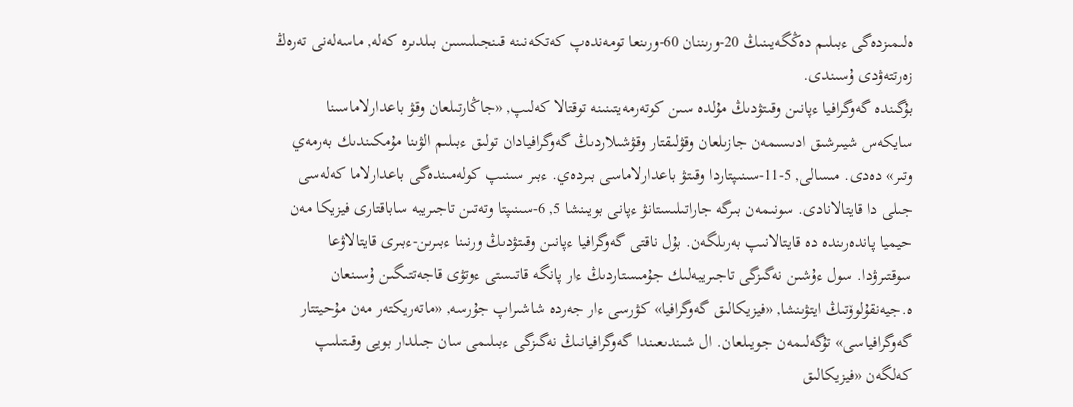ەلىمىزدەگى ءبىلىم دەڭگەيىنىڭ 20-ورىننان 60-ورىنعا تومەندەپ كەتكەنىنە قىنجىلىسىن بىلدىرە كەلە, ماسەلەنى تەرەڭ زەرتتەۋدى ۇسىندى.
بۇگىندە گەوگرافيا ءپانىن وقىتۋدىڭ مۇلدە سىن كوتەرمەيتىنىنە توقتالا كەلىپ, «جاڭارتىلعان وقۋ باعدارلاماسىنا سايكەس شيىرشىق ادىسىمەن جازىلعان وقۋلىقتار وقۋشىلاردىڭ گەوگرافيادان تولىق ءبىلىم الۋىنا مۇمكىندىك بەرمەي وتىر» دەدى. مىسالى, 5-11-سىنىپتاردا وقىتۋ باعدارلاماسى بىردەي. ءبىر سىنىپ كولەمىندەگى باعدارلاما كەلەسى جىلى دا قايتالانادى. سونىمەن بىرگە جاراتىلىستانۋ ءپانى بويىنشا 5, 6-سىنىپتا وتەتىن تاجىريبە ساباقتارى فيزيكا مەن حيميا پاندەرىندە دە قايتالانىپ بەرىلگەن. بۇل ناقتى گەوگرافيا ءپانىن وقىتۋدىڭ ورنىنا ءبىرىن-ءبىرى قايتالاۋعا سوقتىرۋدا. سول ءۇشىن نەگىزگى تاجىريبەلىك جۇمىستاردىڭ ءار پانگە قاتىستى ءوتۋى قاجەتتىگىن ۇسىنعان ە.جيەنقۇلوۆتىڭ ايتۋىنشا, «فيزيكالىق گەوگرافيا» كۋرسى ءار جەردە شاشىراپ جۇرسە, «ماتەريكتەر مەن مۇحيتتار گەوگرافياسى» تۇگەلىمەن جويىلعان. ال شىندىعىندا گەوگرافيانىڭ نەگىزگى ءبىلىمى سان جىلدار بويى وقىتىلىپ كەلگەن «فيزيكالىق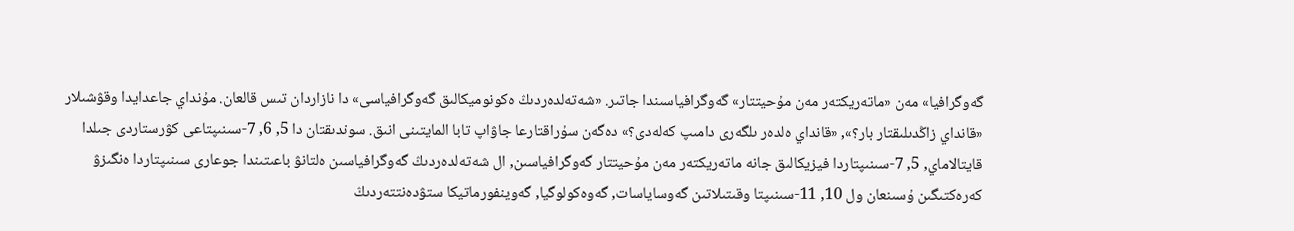گەوگرافيا» مەن «ماتەريكتەر مەن مۇحيتتار» گەوگرافياسىندا جاتىر. «شەتەلدەردىڭ ەكونوميكالىق گەوگرافياسى» دا نازاردان تىس قالعان. مۇنداي جاعدايدا وقۋشىلار «قانداي زاڭدىلىقتار بار؟», «قانداي ەلدەر ىلگەرى دامىپ كەلەدى؟» دەگەن سۇراقتارعا جاۋاپ تابا المايتىنى انىق. سوندىقتان دا 5, 6, 7-سىنىپتاعى كۋرستاردى جىلدا قايتالاماي, 5, 7-سىنىپتاردا فيزيكالىق جانە ماتەريكتەر مەن مۇحيتتار گەوگرافياسىن, ال شەتەلدەردىڭ گەوگرافياسىن ەلتانۋ باعىتىندا جوعارى سىنىپتاردا ەنگىزۋ كەرەكتىگىن ۇسىنعان ول 10, 11-سىنىپتا وقىتىلاتىن گەوساياسات, گەوەكولوگيا, گەوينفورماتيكا ستۋدەنتتەردىڭ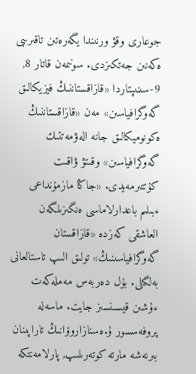جوعارى وقۋ ورنىندا يگەرەتىن تاقىرىبى ەكەنىن جەتكىزدى. سونىمەن قاتار 8, 9-سىنىپتاردا «قازاقستاننىڭ فيزيكالىق گەوگرافياسىن» مەن «قازاقستاننىڭ ەكونوميكالىق جانە الەۋمەتتىك گەوگرافياسىن» وقىتۋ ۋاقىت كۇتتىرمەيدى. «جاڭا مازمۇنداعى ءبىلىم باعدارلاماسى ەنگىزىلگەن العاشقى كەزدە «قازاقستان گەوگرافياسىنىڭ» تولىق الىپ تاستالعانى بەلگىلى. بۇل دەربەس مەملەكەت ءۇشىن قيسىنسىز جايت. ماسەلە پروفەسسور ۇ.ەسنازاروۆانىڭ تاراپىنان بىرنەشە مارتە كوتەرىلىپ, پارلامەنتكە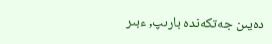دەيىن جەتكەندە بارىپ, ءبىر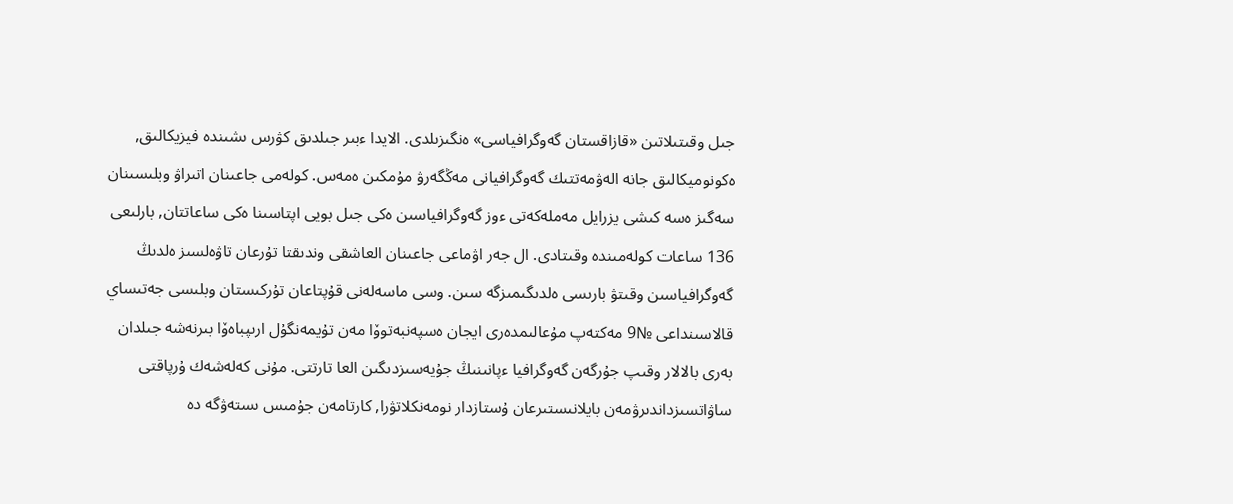جىل وقىتىلاتىن «قازاقستان گەوگرافياسى» ەنگىزىلدى. الايدا ءبىر جىلدىق كۋرس ىشىندە فيزيكالىق, ەكونوميكالىق جانە الەۋمەتتىك گەوگرافيانى مەڭگەرۋ مۇمكىن ەمەس. كولەمى جاعىنان اتىراۋ وبلىسىنان سەگىز ەسە كىشى يزرايل مەملەكەتى ءوز گەوگرافياسىن ەكى جىل بويى اپتاسىنا ەكى ساعاتتان, بارلىعى 136 ساعات كولەمىندە وقىتادى. ال جەر اۋماعى جاعىنان العاشقى وندىقتا تۇرعان تاۋەلسىز ەلدىڭ گەوگرافياسىن وقىتۋ بارىسى ەلدىگىمىزگە سىن. وسى ماسەلەنى قۇپتاعان تۇركىستان وبلىسى جەتىساي قالاسىنداعى №9 مەكتەپ مۇعالىمدەرى ايجان ەسپەنبەتوۆا مەن تۇيمەنگۇل ارىپباەۆا بىرنەشە جىلدان بەرى بالالار وقىپ جۇرگەن گەوگرافيا ءپانىنىڭ جۇيەسىزدىگىن العا تارتتى. مۇنى كەلەشەك ۇرپاقتى ساۋاتسىزداندىرۋمەن بايلانىستىرعان ۇستازدار نومەنكلاتۋرا, كارتامەن جۇمىس ىستەۋگە دە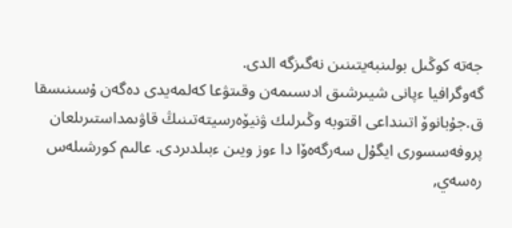جەتە كوڭىل بولىنبەيتىنىن نەگىزگە الدى.
گەوگرافيا ءپانى شيىرشىق ادىسىمەن وقىتۋعا كەلمەيدى دەگەن ۇسىنىسقا ق.جۇبانوۆ اتىنداعى اقتوبە وڭىرلىك ۋنيۆەرسيتەتىنىڭ قاۋىمداستىرىلعان پروفەسسورى ايگۇل سەرگەەۆا دا ءوز ويىن ءبىلدىردى. عالىم كورشىلەس رەسەي,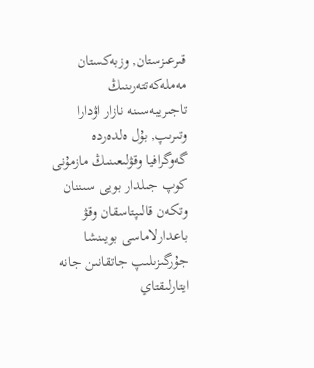قىرعىزستان, وزبەكستان مەملەكەتتەرىنىڭ تاجىريبەسىنە نازار اۋدارا وتىرىپ, بۇل ەلدەردە گەوگرافيا وقۋلىعىنىڭ مازمۇنى كوپ جىلدار بويى سىننان وتكەن قالىپتاسقان وقۋ باعدارلاماسى بويىنشا جۇرگىزىلىپ جاتقانىن جانە ايتارلىقتاي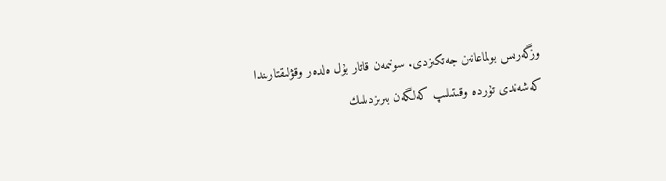وزگەرىس بولماعانىن جەتكىزدى. سونىمەن قاتار بۇل ەلدەر وقۋلىقتارىندا كەشەندى تۇردە وقىتىلىپ كەلگەن بىرىزدىلىك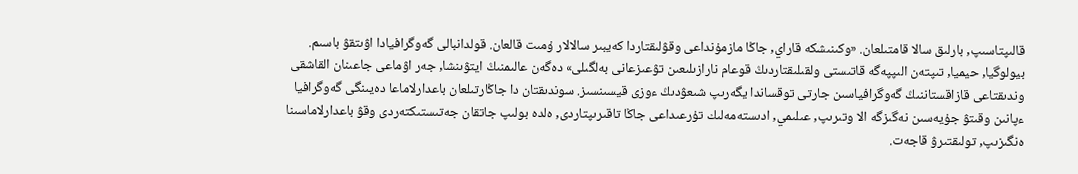قالىپتاسىپ, بارلىق سالا قامتىلعان. «وكىنىشكە قاراي, جاڭا مازمۇنداعى وقۋلىقتاردا كەيبىر سالالار ۇمىت قالعان. قولدانبالى گەوگرافيادا اۋىتقۋ باسىم. بيولوگيا, حيميا, تىپتەن الىپپەگە قاتىستى ولقىلىقتاردىڭ قوعام نارازىلىعىن تۋعىزعانى بەلگىلى» دەگەن عالىمنىڭ ايتۋىنشا, جەر اۋماعى جاعىنان القاشقى وندىقتاعى قازاقستاننىڭ گەوگرافياسىن جارتى توقساندا يگەرىپ شىعۋدىڭ ءوزى قيسىنسىز. سوندىقتان دا جاڭارتىلعان باعدارلاماعا دەيىنگى گەوگرافيا ءپانىن وقىتۋ جۇيەسىن نەگىزگە الا وتىرىپ, عىلىمي, ادىستەمەلىك تۇرعىداعى جاڭا تاقىرىپتاردى, ەلدە بولىپ جاتقان جەتىستىكتەردى وقۋ باعدارلاماسىنا ەنگىزىپ, تولىقتىرۋ قاجەت.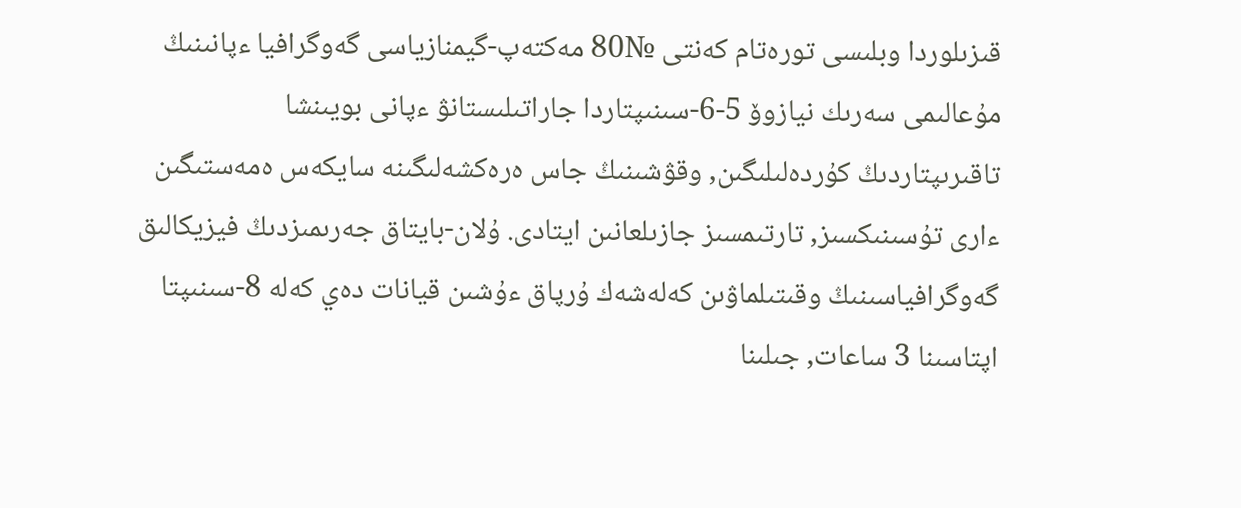قىزىلوردا وبلىسى تورەتام كەنتى №80 مەكتەپ-گيمنازياسى گەوگرافيا ءپانىنىڭ مۇعالىمى سەرىك نيازوۆ 5-6-سىنىپتاردا جاراتىلىستانۋ ءپانى بويىنشا تاقىرىپتاردىڭ كۇردەلىلىگىن, وقۋشىنىڭ جاس ەرەكشەلىگىنە سايكەس ەمەستىگىن ءارى تۇسىنىكسىز, تارتىمسىز جازىلعانىن ايتادى. ۇلان-بايتاق جەرىمىزدىڭ فيزيكالىق گەوگرافياسىنىڭ وقىتىلماۋىن كەلەشەك ۇرپاق ءۇشىن قيانات دەي كەلە 8-سىنىپتا اپتاسىنا 3 ساعات, جىلىنا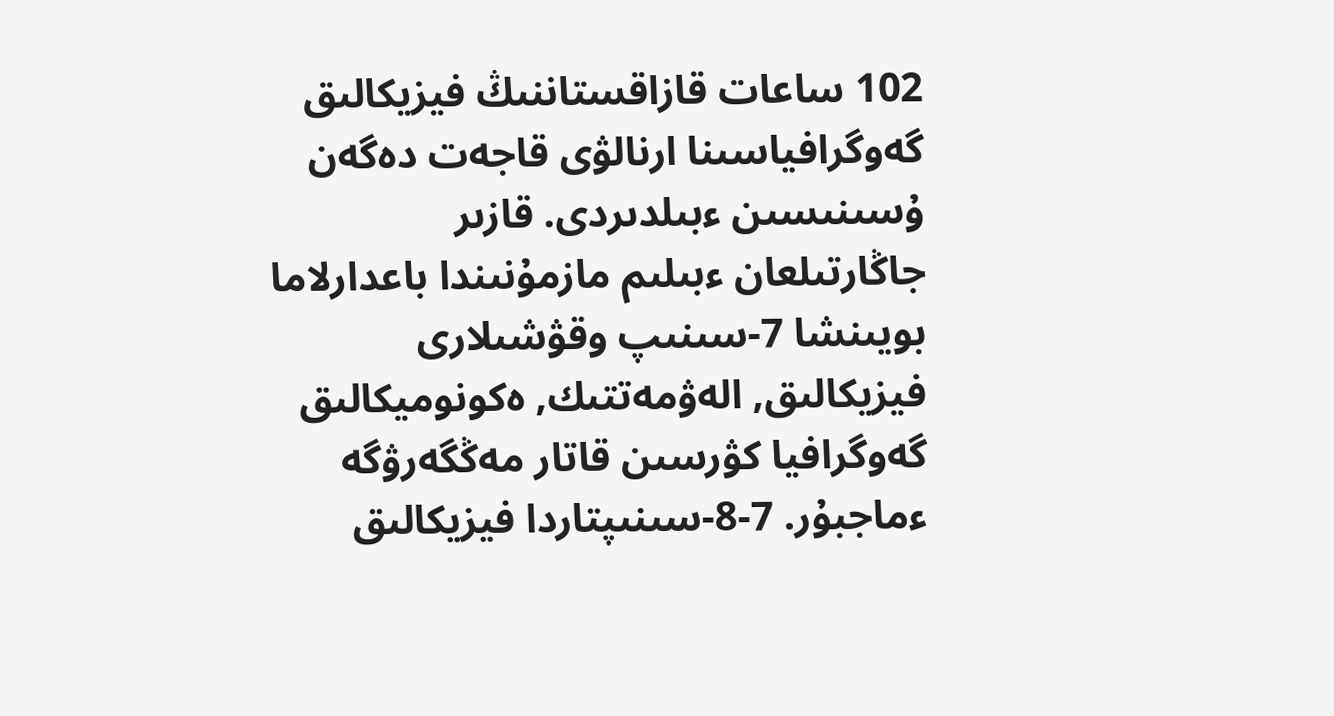102 ساعات قازاقستاننىڭ فيزيكالىق گەوگرافياسىنا ارنالۋى قاجەت دەگەن ۇسىنىسىن ءبىلدىردى. قازىر جاڭارتىلعان ءبىلىم مازمۇنىندا باعدارلاما بويىنشا 7-سىنىپ وقۋشىلارى فيزيكالىق, الەۋمەتتىك, ەكونوميكالىق گەوگرافيا كۋرسىن قاتار مەڭگەرۋگە ءماجبۇر. 7-8-سىنىپتاردا فيزيكالىق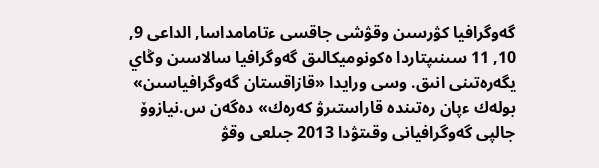گەوگرافيا كۋرسىن وقۋشى جاقسى ءتامامداسا, الداعى 9, 10, 11 سىنىپتاردا ەكونوميكالىق گەوگرافيا سالاسىن وڭاي يگەرەتىنى انىق. وسى ورايدا «قازاقستان گەوگرافياسىن» بولەك ءپان رەتىندە قاراستىرۋ كەرەك» دەگەن س.نيازوۆ جالپى گەوگرافيانى وقىتۋدا 2013 جىلعى وقۋ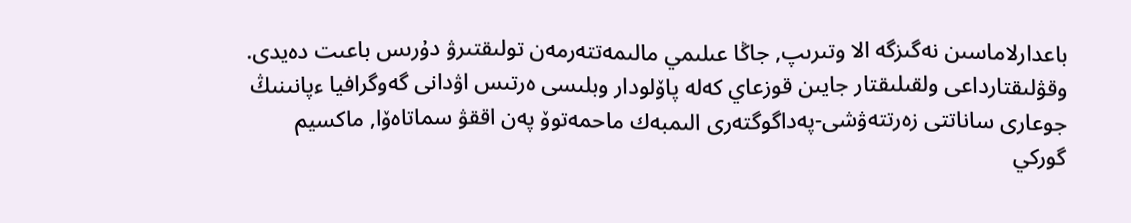باعدارلاماسىن نەگىزگە الا وتىرىپ, جاڭا عىلىمي مالىمەتتەرمەن تولىقتىرۋ دۇرىس باعىت دەيدى.
وقۋلىقتارداعى ولقىلىقتار جايىن قوزعاي كەلە پاۆلودار وبلىسى ەرتىس اۋدانى گەوگرافيا ءپانىنىڭ جوعارى ساناتتى زەرتتەۋشى-پەداگوگتەرى الىمبەك ماحمەتوۆ پەن اققۋ سماتاەۆا, ماكسيم گوركي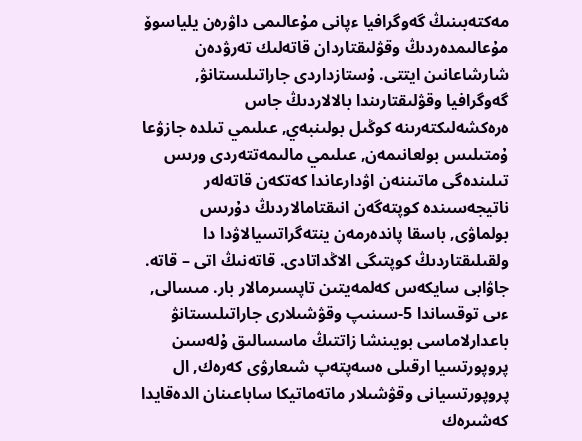مەكتەبىنىڭ گەوگرافيا ءپانى مۇعالىمى داۋرەن يلياسوۆ مۇعالىمدەردىڭ وقۋلىقتاردان قاتەلىك تەرۋدەن شارشاعانىن ايتتى. ۇستازداردى جاراتىلىستانۋ, گەوگرافيا وقۋلىقتارىندا بالالاردىڭ جاس ەرەكشەلىكتەرىنە كوڭىل بولىنبەي, عىلىمي تىلدە جازۋعا ۇمتىلىس بولعانىمەن, عىلىمي مالىمەتتەردى ورىس تىلىندەگى ماتىننەن اۋدارعاندا كەتكەن قاتەلەر ناتيجەسىندە كوپتەگەن انىقتامالاردىڭ دۇرىس بولماۋى, باسقا پاندەرمەن ينتەگراتسيالاۋدا دا ولقىلىقتاردىڭ كوپتىگى الاڭداتادى. قاتەنىڭ اتى – قاتە. جاۋابى سايكەس كەلمەيتىن تاپسىرمالار بار. مىسالى, ءىى توقساندا 5-سىنىپ وقۋشىلارى جاراتىلىستانۋ باعدارلاماسى بويىنشا زاتتىڭ ماسسالىق ۇلەسىن پروپورتسيا ارقىلى ەسەپتەپ شىعارۋى كەرەك, ال پروپورتسيانى وقۋشىلار ماتەماتيكا ساباعىنان الدەقايدا كەشىرەك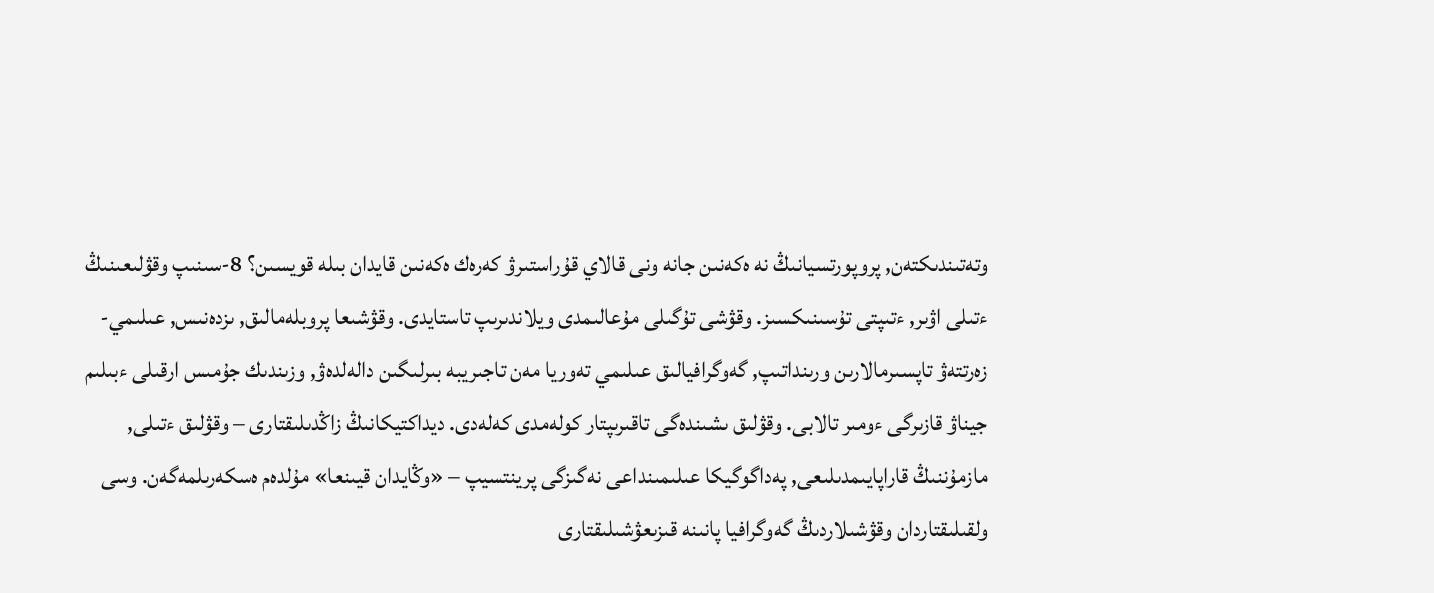وتەتىندىكتەن, پروپورتسيانىڭ نە ەكەنىن جانە ونى قالاي قۇراستىرۋ كەرەك ەكەنىن قايدان بىلە قويسىن؟ 8-سىنىپ وقۋلىعىنىڭ ءتىلى اۋىر, ءتىپتى تۇسىنىكسىز. وقۋشى تۇگىلى مۇعالىمدى ويلاندىرىپ تاستايدى. وقۋشىعا پروبلەمالىق, ىزدەنىس, عىلىمي-زەرتتەۋ تاپسىرمالارىن ورىنداتىپ, گەوگرافيالىق عىلىمي تەوريا مەن تاجىريبە بىرلىگىن دالەلدەۋ, وزىندىك جۇمىس ارقىلى ءبىلىم جيناۋ قازىرگى ءومىر تالابى. وقۋلىق ىشىندەگى تاقىرىپتار كولەمدى كەلەدى. ديداكتيكانىڭ زاڭدىلىقتارى – وقۋلىق ءتىلى, مازمۇننىڭ قاراپايىمدىلىعى, پەداگوگيكا عىلىمىنداعى نەگىزگى پرينتسيپ – «وڭايدان قيىنعا» مۇلدەم ەسكەرىلمەگەن. وسى ولقىلىقتاردان وقۋشىلاردىڭ گەوگرافيا پانىنە قىزىعۋشىلىقتارى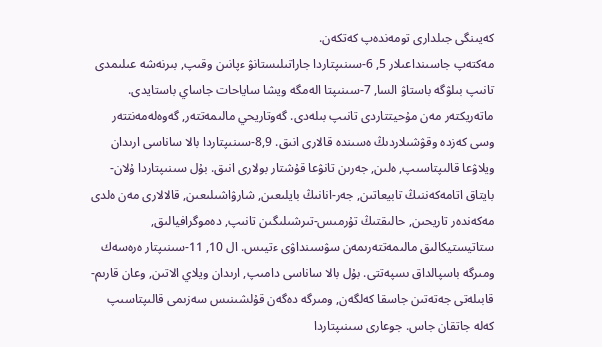كەيىنگى جىلدارى تومەندەپ كەتكەن.
مەكتەپ جاسىنداعىلار 5, 6-سىنىپتاردا جاراتىلىستانۋ ءپانىن وقىپ, بىرنەشە عىلىمدى تانىپ بىلۋگە باستاۋ السا, 7-سىنىپتا الەمگە ويشا ساياحات جاساي باستايدى. ماتەريكتەر مەن مۇحيتتاردى تانىپ بىلەدى. گەوتاريحي مالىمەتتەر, گەوەلەمەنتتەر وسى كەزدە وقۋشىلاردىڭ ەسىندە قالارى انىق. 8,9-سىنىپتاردا بالا ساناسى ارىدان ويلاۋعا قالىپتاسىپ, ەلىن, جەرىن تانۋعا قۇشتار بولارى انىق. بۇل سىنىپتاردا ۇلان-بايتاق اتامەكەننىڭ تابيعاتىن, جەر-انانىڭ بايلىعىن, شارۋاشىلىعىن, قالالارى مەن ەلدى مەكەندەر تاريحىن, حالىقتىڭ تۇرمىس-تىرشىلىگىن تانىپ, دەموگرافيالىق, ستاتيستيكالىق مالىمەتتەرىمەن سۋسىنداۋى ءتيىس. ال 10, 11-سىنىپتار ەرەسەك ومىرگە باسپالداق ىسپەتتى. بۇل بالا ساناسى دامىپ, ارىدان ويلاي الاتىن, وعان قارىم-قابىلەتى جەتەتىن جاسقا كەلگەن, ومىرگە دەگەن قۇلشىنىس سەزىمى قالىپتاسىپ كەلە جاتقان جاس. جوعارى سىنىپتاردا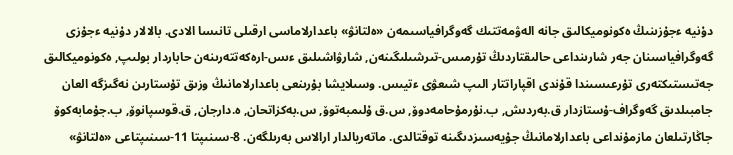دۇنيە ءجۇزىنىڭ ەكونوميكالىق جانە الەۋمەتتىك گەوگرافياسىمەن «ەلتانۋ» باعدارلاماسى ارقىلى تانىسا الادى. بالالار دۇنيە ءجۇزى گەوگرافياسىنان جەر شارىنداعى حالىقتاردىڭ تۇرمىس-تىرشىلىگىنەن, شارۋاشىلىق ءىس-ارەكەتتەرىنەن حاباردار بولىپ, ەكونوميكالىق جەتىستىكتەرى تۇرعىسىندا قۇندى اقپاراتتار الىپ شىعۋى ءتيىس. وسىلايشا بۇرىنعى باعدارلامانىڭ وزىق تۇستارىن نەگىزگە العان جامبىلدىق گەوگراف-ۇستازدار ق.بەردىش, ب.نۇرمۇحامەدوۆ, س.ق ۇلىمبەتوۆ, س.بەكزاتحان, ە.دارجان, ق.قوسپانوۆ, ب.جۇمابەكوۆ جاڭارتىلعان مازمۇنداعى باعدارلامانىڭ جۇيەسىزدىگىنە توقتالدى. ماتەريالدار ارالاس بەرىلگەن. 8-سىنىپتا 11-سىنىپتاعى «ەلتانۋ»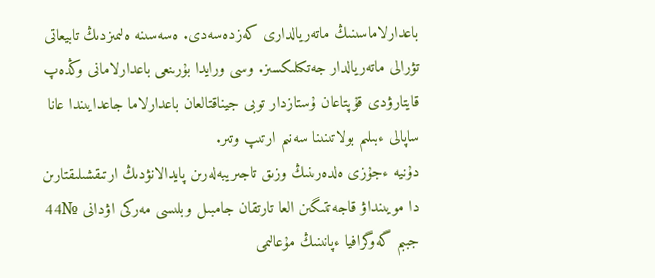باعدارلاماسىنىڭ ماتەريالدارى كەزدەسەدى. ەسەسىنە ەلىمىزدىڭ تابيعاتى تۋرالى ماتەريالدار جەتكىلىكسىز. وسى ورايدا بۇرىنعى باعدارلامانى وڭدەپ قايتارۋدى قۇپتاعان ۇستازدار توبى جيناقتالعان باعدارلاما جاعدايىندا عانا ساپالى ءبىلىم بولاتىنىنا سەنىم ارتىپ وتىر.
دۇنيە ءجۇزى ەلدەرىنىڭ وزىق تاجىريبەلەرىن پايدالانۋدىڭ ارتىقشىلىقتارىن دا مويىنداۋ قاجەتتىگىن العا تارتقان جامبىل وبلىسى مەركى اۋدانى №44 جببم گەوگرافيا ءپانىنىڭ مۇعالىمى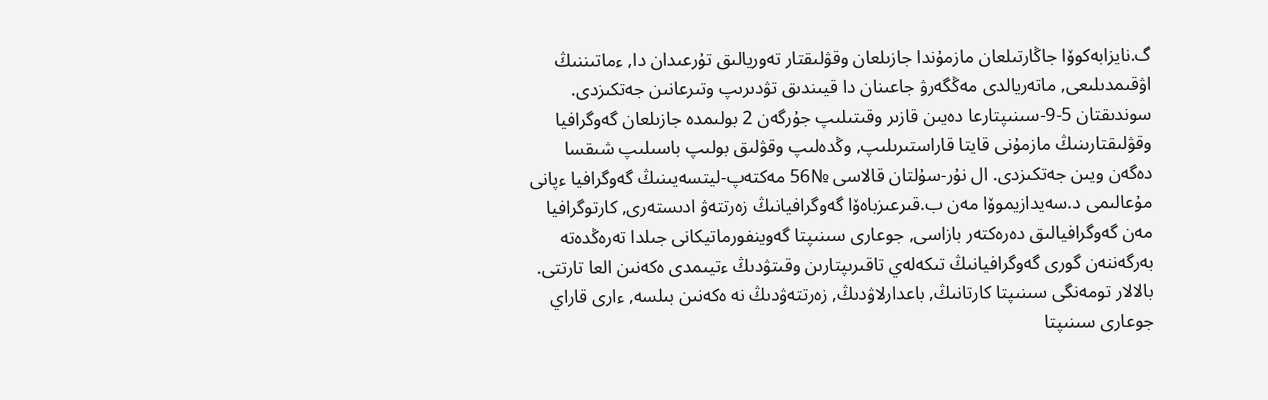گ.نايزابەكوۆا جاڭارتىلعان مازمۇندا جازىلعان وقۋلىقتار تەوريالىق تۇرعىدان دا, ءماتىننىڭ اۋقىمدىلىعى, ماتەريالدى مەڭگەرۋ جاعىنان دا قيىندىق تۋدىرىپ وتىرعانىن جەتكىزدى. سوندىقتان 5-9-سىنىپتارعا دەيىن قازىر وقىتىلىپ جۇرگەن 2 بولىمدە جازىلعان گەوگرافيا وقۋلىقتارىنىڭ مازمۇنى قايتا قاراستىرىلىپ, وڭدەلىپ وقۋلىق بولىپ باسىلىپ شىقسا دەگەن ويىن جەتكىزدى. ال نۇر-سۇلتان قالاسى №56 مەكتەپ-ليتسەيىنىڭ گەوگرافيا ءپانى مۇعالىمى د.سەيدازيموۆا مەن ب.قىرعىزباەۆا گەوگرافيانىڭ زەرتتەۋ ادىستەرى, كارتوگرافيا مەن گەوگرافيالىق دەرەكتەر بازاسى, جوعارى سىنىپتا گەوينفورماتيكانى جىلدا تەرەڭدەتە بەرگەننەن گورى گەوگرافيانىڭ تىكەلەي تاقىرىپتارىن وقىتۋدىڭ ءتيىمدى ەكەنىن العا تارتتى. بالالار تومەنگى سىنىپتا كارتانىڭ, باعدارلاۋدىڭ, زەرتتەۋدىڭ نە ەكەنىن بىلسە, ءارى قاراي جوعارى سىنىپتا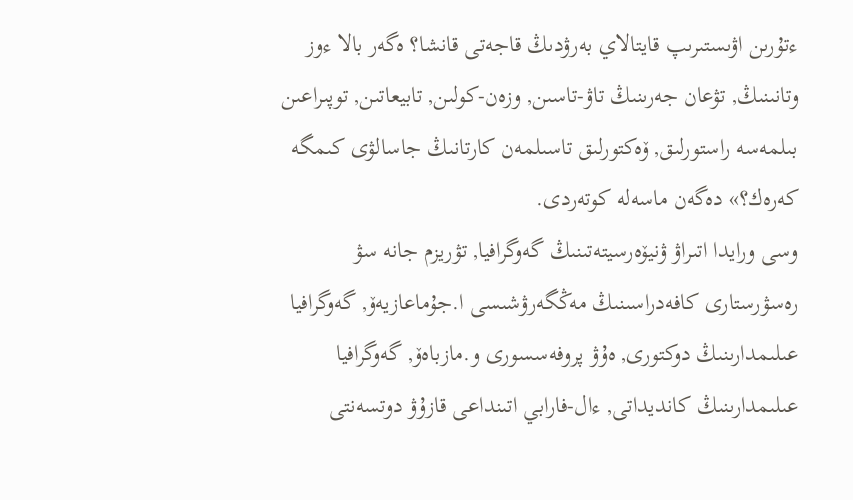ءتۇرىن اۋىستىرىپ قايتالاي بەرۋدىڭ قاجەتى قانشا؟ ەگەر بالا ءوز وتانىنىڭ, تۋعان جەرىنىڭ تاۋ-تاسىن, وزەن-كولىن, تابيعاتىن, توپىراعىن بىلمەسە راستورلىق, ۆەكتورلىق تاسىلمەن كارتانىڭ جاسالۋى كىمگە كەرەك؟» دەگەن ماسەلە كوتەردى.
وسى ورايدا اتىراۋ ۋنيۆەرسيتەتىنىڭ گەوگرافيا, تۋريزم جانە سۋ رەسۋرستارى كافەدراسىنىڭ مەڭگەرۋشىسى ا.جۇماعازيەۆ, گەوگرافيا عىلىمدارىنىڭ دوكتورى, ەۇۋ پروفەسسورى و.مازباەۆ, گەوگرافيا عىلىمدارىنىڭ كانديداتى, ءال-فارابي اتىنداعى قازۇۋ دوتسەنتى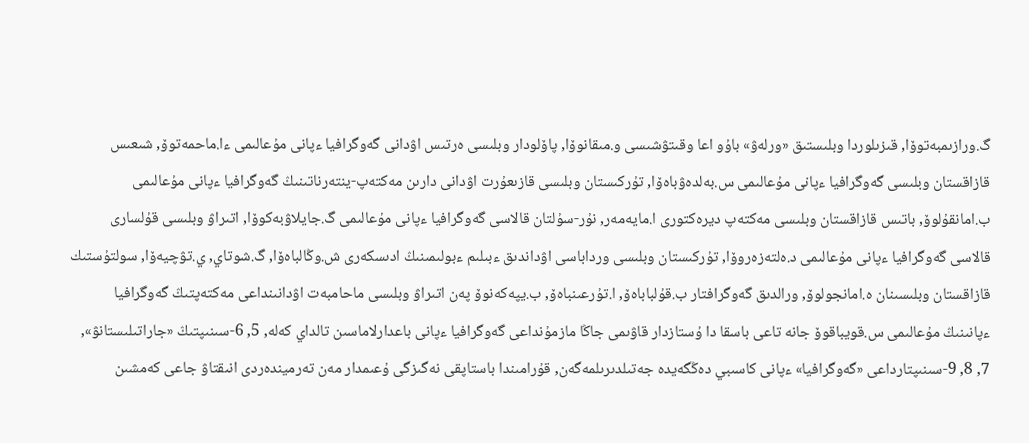گ.ورازىمبەتوۆا, قىزىلوردا وبلىستىق «ورلەۋ» باۇو اعا وقىتۋشىسى و.مىقانوۆا, پاۆلودار وبلىسى ەرتىس اۋدانى گەوگرافيا ءپانى مۇعالىمى ءا.ماحمەتوۆ, شىعىس قازاقستان وبلىسى گەوگرافيا ءپانى مۇعالىمى س.بەلدەۋباەۆا, تۇركىستان وبلىسى قازىعۇرت اۋدانى دارىن مەكتەپ-ينتەرناتىنىڭ گەوگرافيا ءپانى مۇعالىمى ب.امانقۇلوۆ, باتىس قازاقستان وبلىسى مەكتەپ ديرەكتورى ا.مايەمەر, نۇر-سۇلتان قالاسى گەوگرافيا ءپانى مۇعالىمى گ.جايلاۋبەكوۆا, اتىراۋ وبلىسى قۇلسارى قالاسى گەوگرافيا ءپانى مۇعالىمى د.ەلتەزەروۆا, تۇركىستان وبلىسى ورداباسى اۋداندىق ءبىلىم ءبولىمىنىڭ ادىسكەرى ش.وڭالباەۆا, گ.شوتاي, ي.تۋچيەۆا, سولتۇستىك قازاقستان وبلىسىنان ە.امانجولوۆ, ورالدىق گەوگرافتار ب.قۇلباباەۆ, ا.تۇرعىنباەۆ, ب.يپەكەنوۆ پەن اتىراۋ وبلىسى ماحامبەت اۋدانىنداعى مەكتەپتىڭ گەوگرافيا ءپانىنىڭ مۇعالىمى س.قويباقوۆ جانە تاعى باسقا دا ۇستازدار قاۋىمى جاڭا مازمۇنداعى گەوگرافيا ءپانى باعدارلاماسىن تالداي كەلە, 5, 6-سىنىپتىڭ «جاراتىلىستانۋ», 7, 8, 9-سىنىپتارداعى «گەوگرافيا» ءپانى كاسىبي دەڭگەيدە جەتىلدىرىلمەگەن, قۇرامىندا باستاپقى نەگىزگى ۇعىمدار مەن تەرميندەردى انىقتاۋ جاعى كەمشىن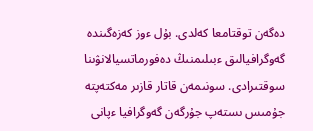دەگەن توقتامعا كەلدى. بۇل ءوز كەزەگىندە گەوگرافيالىق ءبىلىمنىڭ دەفورماتسيالانۋىنا سوقتىرادى. سونىمەن قاتار قازىر مەكتەپتە جۇمىس ىستەپ جۇرگەن گەوگرافيا ءپانى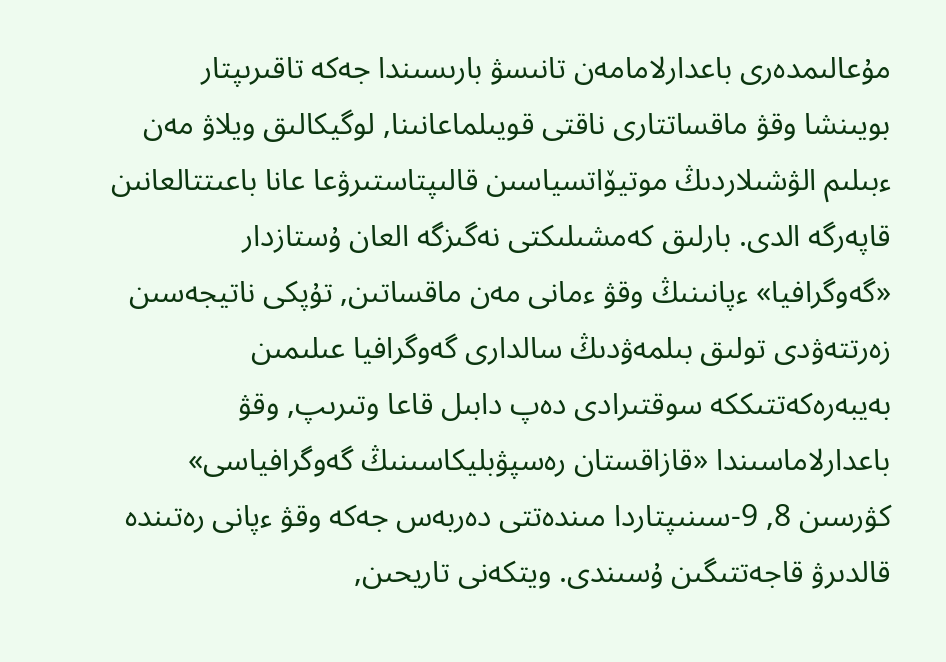مۇعالىمدەرى باعدارلامامەن تانىسۋ بارىسىندا جەكە تاقىرىپتار بويىنشا وقۋ ماقساتتارى ناقتى قويىلماعانىنا, لوگيكالىق ويلاۋ مەن ءبىلىم الۋشىلاردىڭ موتيۆاتسياسىن قالىپتاستىرۋعا عانا باعىتتالعانىن قاپەرگە الدى. بارلىق كەمشىلىكتى نەگىزگە العان ۇستازدار «گەوگرافيا» ءپانىنىڭ وقۋ ءمانى مەن ماقساتىن, تۇپكى ناتيجەسىن زەرتتەۋدى تولىق بىلمەۋدىڭ سالدارى گەوگرافيا عىلىمىن بەيبەرەكەتتىككە سوقتىرادى دەپ دابىل قاعا وتىرىپ, وقۋ باعدارلاماسىندا «قازاقستان رەسپۋبليكاسىنىڭ گەوگرافياسى» كۋرسىن 8, 9-سىنىپتاردا مىندەتتى دەربەس جەكە وقۋ ءپانى رەتىندە قالدىرۋ قاجەتتىگىن ۇسىندى. ويتكەنى تاريحىن,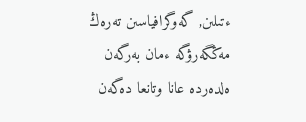ءتىلىن, گەوگرافياسىن تەرەڭ مەڭگەرۋگە ءمان بەرگەن ەلدەردە عانا وتانعا دەگەن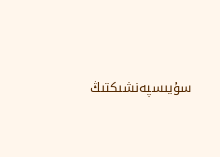سۇيىسپەنشىكتىڭ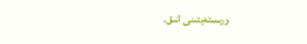ورىستەيتىنى انىق.